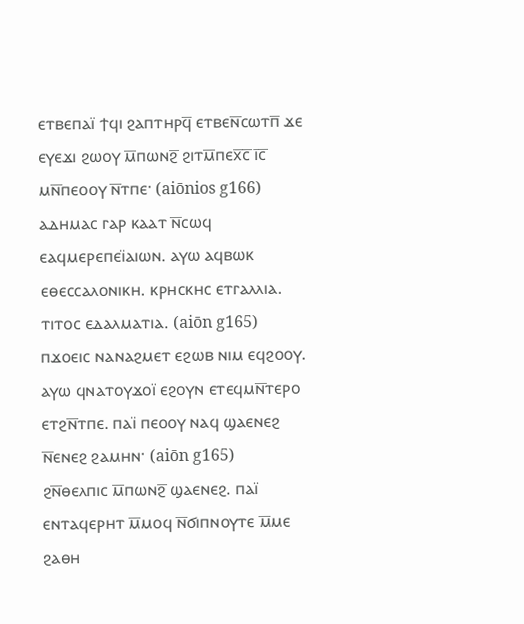ⲉⲧⲃⲉⲡⲁⲓ̈ ϯϥⲓ ϩⲁⲡⲧⲏⲣϥ̅ ⲉⲧⲃⲉⲛ̅ⲥⲱⲧⲡ̅ ϫⲉ ⲉⲩⲉϫⲓ ϩⲱⲟⲩ ⲙ̅ⲡⲱⲛϩ̅ ϩⲓⲧⲙ̅ⲡⲉⲭ̅ⲥ̅ ⲓ̅ⲥ̅ ⲙⲛ̅ⲡⲉⲟⲟⲩ ⲛ̅ⲧⲡⲉ· (aiōnios g166)
ⲁⲇⲏⲙⲁⲥ ⲅⲁⲣ ⲕⲁⲁⲧ ⲛ̅ⲥⲱϥ ⲉⲁϥⲙⲉⲣⲉⲡⲉⲓ̈ⲁⲓⲱⲛ. ⲁⲩⲱ ⲁϥⲃⲱⲕ ⲉⲑⲉⲥⲥⲁⲗⲟⲛⲓⲕⲏ. ⲕⲣⲏⲥⲕⲏⲥ ⲉⲧⲅⲁⲗⲗⲓⲁ. ⲧⲓⲧⲟⲥ ⲉⲇⲁⲗⲙⲁⲧⲓⲁ. (aiōn g165)
ⲡϫⲟⲉⲓⲥ ⲛⲁⲛⲁϩⲙⲉⲧ ⲉϩⲱⲃ ⲛⲓⲙ ⲉϥϩⲟⲟⲩ. ⲁⲩⲱ ϥⲛⲁⲧⲟⲩϫⲟⲓ̈ ⲉϩⲟⲩⲛ ⲉⲧⲉϥⲙⲛ̅ⲧⲉⲣⲟ ⲉⲧϩⲛ̅ⲧⲡⲉ. ⲡⲁⲓ̈ ⲡⲉⲟⲟⲩ ⲛⲁϥ ϣⲁⲉⲛⲉϩ ⲛ̅ⲉⲛⲉϩ ϩⲁⲙⲏⲛ· (aiōn g165)
ϩⲛ̅ⲑⲉⲗⲡⲓⲥ ⲙ̅ⲡⲱⲛϩ̅ ϣⲁⲉⲛⲉϩ. ⲡⲁⲓ̈ ⲉⲛⲧⲁϥⲉⲣⲏⲧ ⲙ̅ⲙⲟϥ ⲛ̅ϭⲓⲡⲛⲟⲩⲧⲉ ⲙ̅ⲙⲉ ϩⲁⲑⲏ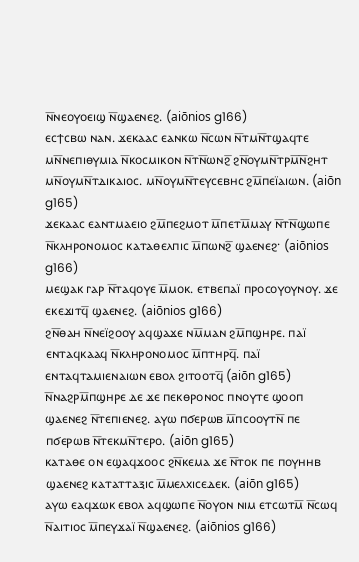ⲛ̅ⲛⲉⲟⲩⲟⲉⲓϣ ⲛ̅ϣⲁⲉⲛⲉϩ. (aiōnios g166)
ⲉⲥϯⲥⲃⲱ ⲛⲁⲛ. ϫⲉⲕⲁⲁⲥ ⲉⲁⲛⲕⲱ ⲛ̅ⲥⲱⲛ ⲛ̅ⲧⲙⲛ̅ⲧϣⲁϥⲧⲉ ⲙⲛ̅ⲛⲉⲡⲓⲑⲩⲙⲓⲁ ⲛ̅ⲕⲟⲥⲙⲓⲕⲟⲛ ⲛ̅ⲧⲛ̅ⲱⲛϩ̅ ϩⲛ̅ⲟⲩⲙⲛ̅ⲧⲣⲙ̅ⲛ̅ϩⲏⲧ ⲙⲛ̅ⲟⲩⲙⲛ̅ⲧⲇⲓⲕⲁⲓⲟⲥ. ⲙⲛ̅ⲟⲩⲙⲛ̅ⲧⲉⲩⲥⲉⲃⲏⲥ ϩⲙ̅ⲡⲉⲓ̈ⲁⲓⲱⲛ. (aiōn g165)
ϫⲉⲕⲁⲁⲥ ⲉⲁⲛⲧⲙⲁⲉⲓⲟ ϩⲙ̅ⲡⲉϩⲙⲟⲧ ⲙ̅ⲡⲉⲧⲙ̅ⲙⲁⲩ ⲛ̅ⲧⲛ̅ϣⲱⲡⲉ ⲛ̅ⲕⲗⲏⲣⲟⲛⲟⲙⲟⲥ ⲕⲁⲧⲁⲑⲉⲗⲡⲓⲥ ⲙ̅ⲡⲱⲛϩ̅ ϣⲁⲉⲛⲉϩ· (aiōnios g166)
ⲙⲉϣⲁⲕ ⲅⲁⲣ ⲛ̅ⲧⲁϥⲟⲩⲉ ⲙ̅ⲙⲟⲕ. ⲉⲧⲃⲉⲡⲁⲓ̈ ⲡⲣⲟⲥⲟⲩⲟⲩⲛⲟⲩ. ϫⲉ ⲉⲕⲉϫⲓⲧϥ̅ ϣⲁⲉⲛⲉϩ. (aiōnios g166)
ϩⲛ̅ⲑⲁⲏ ⲛ̅ⲛⲉⲓ̈ϩⲟⲟⲩ ⲁϥϣⲁϫⲉ ⲛⲙ̅ⲙⲁⲛ ϩⲙ̅ⲡϣⲏⲣⲉ. ⲡⲁⲓ̈ ⲉⲛⲧⲁϥⲕⲁⲁϥ ⲛ̅ⲕⲗⲏⲣⲟⲛⲟⲙⲟⲥ ⲙ̅ⲡⲧⲏⲣϥ̅. ⲡⲁⲓ̈ ⲉⲛⲧⲁϥⲧⲁⲙⲓⲉⲛⲁⲓⲱⲛ ⲉⲃⲟⲗ ϩⲓⲧⲟⲟⲧϥ̅ (aiōn g165)
ⲛ̅ⲛⲁϩⲣⲙ̅ⲡϣⲏⲣⲉ ⲇⲉ ϫⲉ ⲡⲉⲕⲑⲣⲟⲛⲟⲥ ⲡⲛⲟⲩⲧⲉ ϣⲟⲟⲡ ϣⲁⲉⲛⲉϩ ⲛ̅ⲧⲉⲡⲓⲉⲛⲉϩ. ⲁⲩⲱ ⲡϭⲉⲣⲱⲃ ⲙ̅ⲡⲥⲟⲟⲩⲧⲛ̅ ⲡⲉ ⲡϭⲉⲣⲱⲃ ⲛ̅ⲧⲉⲕⲙⲛ̅ⲧⲉⲣⲟ. (aiōn g165)
ⲕⲁⲧⲁⲑⲉ ⲟⲛ ⲉϣⲁϥϫⲟⲟⲥ ϩⲛ̅ⲕⲉⲙⲁ ϫⲉ ⲛ̅ⲧⲟⲕ ⲡⲉ ⲡⲟⲩⲏⲏⲃ ϣⲁⲉⲛⲉϩ ⲕⲁⲧⲁⲧⲧⲁⲝⲓⲥ ⲙ̅ⲙⲉⲗⲭⲓⲥⲉⲇⲉⲕ. (aiōn g165)
ⲁⲩⲱ ⲉⲁϥϫⲱⲕ ⲉⲃⲟⲗ ⲁϥϣⲱⲡⲉ ⲛ̅ⲟⲩⲟⲛ ⲛⲓⲙ ⲉⲧⲥⲱⲧⲙ̅ ⲛ̅ⲥⲱϥ ⲛ̅ⲁⲓⲧⲓⲟⲥ ⲙ̅ⲡⲉⲩϫⲁⲓ̈ ⲛ̅ϣⲁⲉⲛⲉϩ. (aiōnios g166)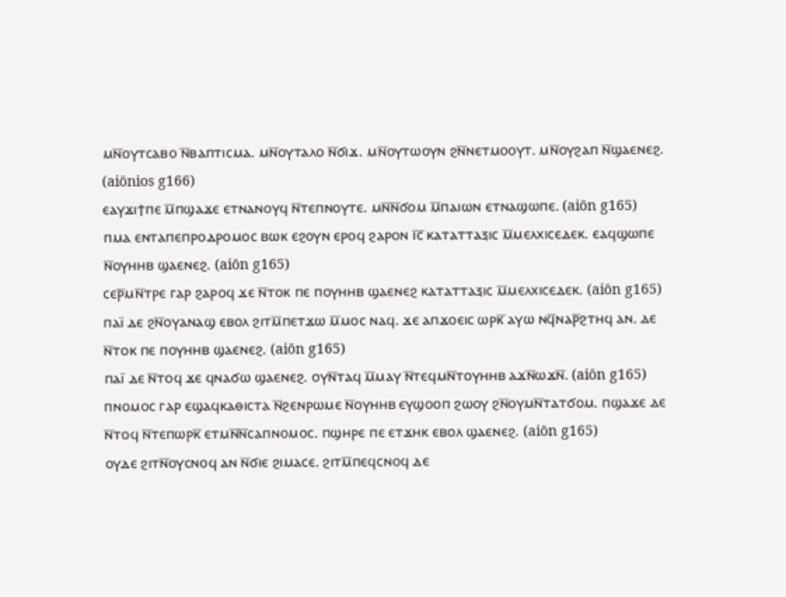ⲙⲛ̅ⲟⲩⲧⲥⲁⲃⲟ ⲛ̅ⲃⲁⲡⲧⲓⲥⲙⲁ. ⲙⲛ̅ⲟⲩⲧⲁⲗⲟ ⲛ̅ϭⲓϫ. ⲙⲛ̅ⲟⲩⲧⲱⲟⲩⲛ ϩⲛ̅ⲛⲉⲧⲙⲟⲟⲩⲧ. ⲙⲛ̅ⲟⲩϩⲁⲡ ⲛ̅ϣⲁⲉⲛⲉϩ. (aiōnios g166)
ⲉⲁⲩϫⲓϯⲡⲉ ⲙ̅ⲡϣⲁϫⲉ ⲉⲧⲛⲁⲛⲟⲩϥ ⲛ̅ⲧⲉⲡⲛⲟⲩⲧⲉ. ⲙⲛ̅ⲛ̅ϭⲟⲙ ⲙ̅ⲡⲁⲓⲱⲛ ⲉⲧⲛⲁϣⲱⲡⲉ. (aiōn g165)
ⲡⲙⲁ ⲉⲛⲧⲁⲡⲉⲡⲣⲟⲇⲣⲟⲙⲟⲥ ⲃⲱⲕ ⲉϩⲟⲩⲛ ⲉⲣⲟϥ ϩⲁⲣⲟⲛ ⲓ̅ⲥ̅ ⲕⲁⲧⲁⲧⲧⲁⲝⲓⲥ ⲙ̅ⲙⲉⲗⲭⲓⲥⲉⲇⲉⲕ. ⲉⲁϥϣⲱⲡⲉ ⲛ̅ⲟⲩⲏⲏⲃ ϣⲁⲉⲛⲉϩ. (aiōn g165)
ⲥⲉⲣ̅ⲙⲛ̅ⲧⲣⲉ ⲅⲁⲣ ϩⲁⲣⲟϥ ϫⲉ ⲛ̅ⲧⲟⲕ ⲡⲉ ⲡⲟⲩⲏⲏⲃ ϣⲁⲉⲛⲉϩ ⲕⲁⲧⲁⲧⲧⲁⲝⲓⲥ ⲙ̅ⲙⲉⲗⲭⲓⲥⲉⲇⲉⲕ. (aiōn g165)
ⲡⲁⲓ̈ ⲇⲉ ϩⲛ̅ⲟⲩⲁⲛⲁϣ ⲉⲃⲟⲗ ϩⲓⲧⲙ̅ⲡⲉⲧϫⲱ ⲙ̅ⲙⲟⲥ ⲛⲁϥ. ϫⲉ ⲁⲡϫⲟⲉⲓⲥ ⲱⲣⲕ̅ ⲁⲩⲱ ⲛϥ̅ⲛⲁⲣ̅ϩⲧⲏϥ ⲁⲛ. ⲇⲉ ⲛ̅ⲧⲟⲕ ⲡⲉ ⲡⲟⲩⲏⲏⲃ ϣⲁⲉⲛⲉϩ. (aiōn g165)
ⲡⲁⲓ̈ ⲇⲉ ⲛ̅ⲧⲟϥ ϫⲉ ϥⲛⲁϭⲱ ϣⲁⲉⲛⲉϩ. ⲟⲩⲛ̅ⲧⲁϥ ⲙ̅ⲙⲁⲩ ⲛ̅ⲧⲉϥⲙⲛ̅ⲧⲟⲩⲏⲏⲃ ⲁϫⲛ̅ⲱϫⲛ̅. (aiōn g165)
ⲡⲛⲟⲙⲟⲥ ⲅⲁⲣ ⲉϣⲁϥⲕⲁⲑⲓⲥⲧⲁ ⲛ̅ϩⲉⲛⲣⲱⲙⲉ ⲛ̅ⲟⲩⲏⲏⲃ ⲉⲩϣⲟⲟⲡ ϩⲱⲟⲩ ϩⲛ̅ⲟⲩⲙⲛ̅ⲧⲁⲧϭⲟⲙ. ⲡϣⲁϫⲉ ⲇⲉ ⲛ̅ⲧⲟϥ ⲛ̅ⲧⲉⲡⲱⲣⲕ̅ ⲉⲧⲙⲛ̅ⲛ̅ⲥⲁⲡⲛⲟⲙⲟⲥ. ⲡϣⲏⲣⲉ ⲡⲉ ⲉⲧϫⲏⲕ ⲉⲃⲟⲗ ϣⲁⲉⲛⲉϩ. (aiōn g165)
ⲟⲩⲇⲉ ϩⲓⲧⲛ̅ⲟⲩⲥⲛⲟϥ ⲁⲛ ⲛ̅ϭⲓⲉ ϩⲓⲙⲁⲥⲉ. ϩⲓⲧⲙ̅ⲡⲉϥⲥⲛⲟϥ ⲇⲉ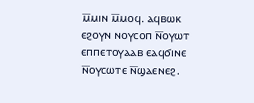ⲙ̅ⲙⲓⲛ ⲙ̅ⲙⲟϥ. ⲁϥⲃⲱⲕ ⲉϩⲟⲩⲛ ⲛⲟⲩⲥⲟⲡ ⲛ̅ⲟⲩⲱⲧ ⲉⲡⲡⲉⲧⲟⲩⲁⲁⲃ ⲉⲁϥϭⲓⲛⲉ ⲛ̅ⲟⲩⲥⲱⲧⲉ ⲛ̅ϣⲁⲉⲛⲉϩ.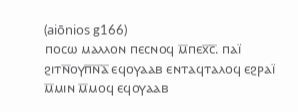(aiōnios g166)
ⲡⲟⲥⲱ ⲙⲁⲗⲗⲟⲛ ⲡⲉⲥⲛⲟϥ ⲙ̅ⲡⲉⲭ̅ⲥ̅. ⲡⲁⲓ̈ ϩⲓⲧⲛ̅ⲟⲩⲡ̅ⲛ̅ⲁ̅ ⲉϥⲟⲩⲁⲁⲃ ⲉⲛⲧⲁϥⲧⲁⲗⲟϥ ⲉϩⲣⲁⲓ̈ ⲙ̅ⲙⲓⲛ ⲙ̅ⲙⲟϥ ⲉϥⲟⲩⲁⲁⲃ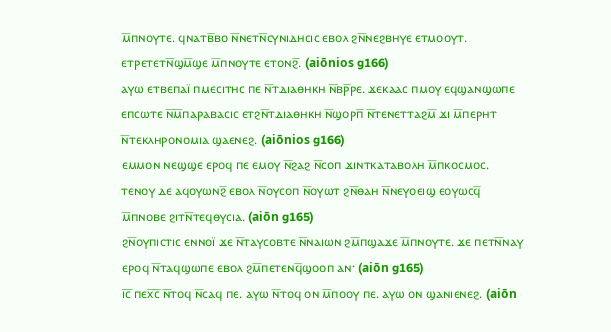ⲙ̅ⲡⲛⲟⲩⲧⲉ. ϥⲛⲁⲧⲃ̅ⲃⲟ ⲛ̅ⲛⲉⲧⲛ̅ⲥⲩⲛⲓⲇⲏⲥⲓⲥ ⲉⲃⲟⲗ ϩⲛ̅ⲛⲉϩⲃⲏⲩⲉ ⲉⲧⲙⲟⲟⲩⲧ. ⲉⲧⲣⲉⲧⲉⲧⲛ̅ϣⲙ̅ϣⲉ ⲙ̅ⲡⲛⲟⲩⲧⲉ ⲉⲧⲟⲛϩ̅. (aiōnios g166)
ⲁⲩⲱ ⲉⲧⲃⲉⲡⲁⲓ̈ ⲡⲙⲉⲥⲓⲧⲏⲥ ⲡⲉ ⲛ̅ⲧⲇⲓⲁⲑⲏⲕⲏ ⲛ̅ⲃⲣ̅ⲣⲉ. ϫⲉⲕⲁⲁⲥ ⲡⲙⲟⲩ ⲉϥϣⲁⲛϣⲱⲡⲉ ⲉⲡⲥⲱⲧⲉ ⲛ̅ⲙ̅ⲡⲁⲣⲁⲃⲁⲥⲓⲥ ⲉⲧϩⲛ̅ⲧⲇⲓⲁⲑⲏⲕⲏ ⲛ̅ϣⲟⲣⲡ̅ ⲛ̅ⲧⲉⲛⲉⲧⲧⲁϩⲙ̅ ϫⲓ ⲙ̅ⲡⲉⲣⲏⲧ ⲛ̅ⲧⲉⲕⲗⲏⲣⲟⲛⲟⲙⲓⲁ ϣⲁⲉⲛⲉϩ. (aiōnios g166)
ⲉⲙⲙⲟⲛ ⲛⲉϣϣⲉ ⲉⲣⲟϥ ⲡⲉ ⲉⲙⲟⲩ ⲛ̅ϩⲁϩ ⲛ̅ⲥⲟⲡ ϫⲓⲛⲧⲕⲁⲧⲁⲃⲟⲗⲏ ⲙ̅ⲡⲕⲟⲥⲙⲟⲥ. ⲧⲉⲛⲟⲩ ⲇⲉ ⲁϥⲟⲩⲱⲛϩ̅ ⲉⲃⲟⲗ ⲛ̅ⲟⲩⲥⲟⲡ ⲛ̅ⲟⲩⲱⲧ ϩⲛ̅ⲑⲁⲏ ⲛ̅ⲛⲉⲩⲟⲉⲓϣ ⲉⲟⲩⲱⲥϥ̅ ⲙ̅ⲡⲛⲟⲃⲉ ϩⲓⲧⲛ̅ⲧⲉϥⲑⲩⲥⲓⲁ. (aiōn g165)
ϩⲛ̅ⲟⲩⲡⲓⲥⲧⲓⲥ ⲉⲛⲛⲟⲓ̈ ϫⲉ ⲛ̅ⲧⲁⲩⲥⲟⲃⲧⲉ ⲛ̅ⲛⲁⲓⲱⲛ ϩⲙ̅ⲡϣⲁϫⲉ ⲙ̅ⲡⲛⲟⲩⲧⲉ. ϫⲉ ⲡⲉⲧⲛ̅ⲛⲁⲩ ⲉⲣⲟϥ ⲛ̅ⲧⲁϥϣⲱⲡⲉ ⲉⲃⲟⲗ ϩⲙ̅ⲡⲉⲧⲉⲛϥ̅ϣⲟⲟⲡ ⲁⲛ· (aiōn g165)
ⲓ̅ⲥ̅ ⲡⲉⲭ̅ⲥ̅ ⲛ̅ⲧⲟϥ ⲛ̅ⲥⲁϥ ⲡⲉ. ⲁⲩⲱ ⲛ̅ⲧⲟϥ ⲟⲛ ⲙ̅ⲡⲟⲟⲩ ⲡⲉ. ⲁⲩⲱ ⲟⲛ ϣⲁⲛⲓⲉⲛⲉϩ. (aiōn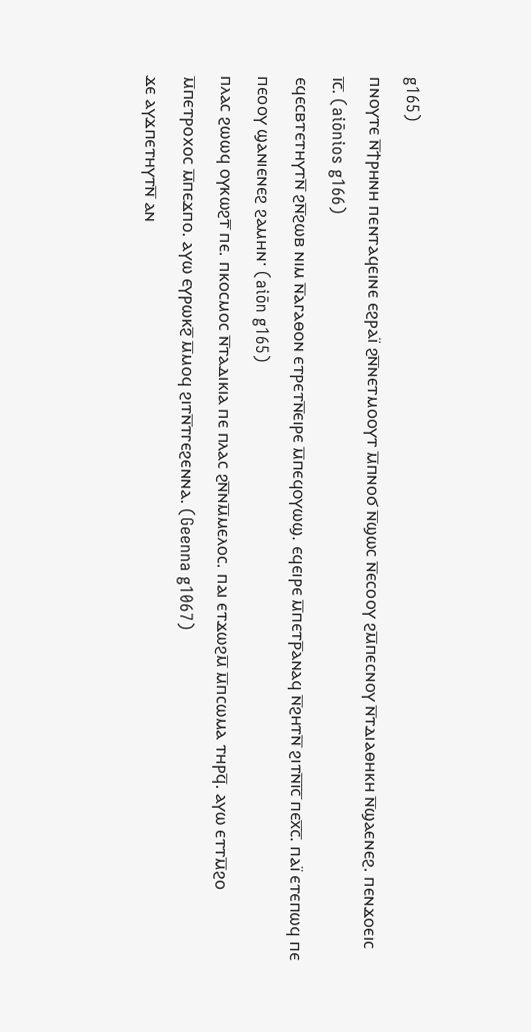g165)
ⲡⲛⲟⲩⲧⲉ ⲛ̅ϯⲣⲏⲛⲏ ⲡⲉⲛⲧⲁϥⲉⲓⲛⲉ ⲉϩⲣⲁⲓ̈ ϩⲛ̅ⲛⲉⲧⲙⲟⲟⲩⲧ ⲙ̅ⲡⲛⲟϭ ⲛ̅ϣⲱⲥ ⲛ̅ⲉⲥⲟⲟⲩ ϩⲙ̅ⲡⲉⲥⲛⲟⲩ ⲛ̅ⲧⲇⲓⲁⲑⲏⲕⲏ ⲛ̅ϣⲁⲉⲛⲉϩ. ⲡⲉⲛϫⲟⲉⲓⲥ ⲓ̅ⲥ̅. (aiōnios g166)
ⲉϥⲉⲥⲃⲧⲉⲧⲏⲩⲧⲛ̅ ϩⲛ̅ϩⲱⲃ ⲛⲓⲙ ⲛ̅ⲁⲅⲁⲑⲟⲛ ⲉⲧⲣⲉⲧⲛ̅ⲉⲓⲣⲉ ⲙ̅ⲡⲉϥⲟⲩⲱϣ. ⲉϥⲉⲓⲣⲉ ⲙ̅ⲡⲉⲧⲣ̅ⲁⲛⲁϥ ⲛ̅ϩⲏⲧⲛ̅ ϩⲓⲧⲛ̅ⲓ̅ⲥ̅ ⲡⲉⲭ̅ⲥ̅. ⲡⲁⲓ̈ ⲉⲧⲉⲡⲱϥ ⲡⲉ ⲡⲉⲟⲟⲩ ϣⲁⲛⲓⲉⲛⲉϩ ϩⲁⲙⲏⲛ· (aiōn g165)
ⲡⲗⲁⲥ ϩⲱⲱϥ ⲟⲩⲕⲱϩⲧ̅ ⲡⲉ. ⲡⲕⲟⲥⲙⲟⲥ ⲛ̅ⲧⲁⲇⲓⲕⲓⲁ ⲡⲉ ⲡⲗⲁⲥ ϩⲛ̅ⲛⲙ̅ⲙⲉⲗⲟⲥ. ⲡⲁⲓ ⲉⲧϫⲱϩⲙ̅ ⲙ̅ⲡⲥⲱⲙⲁ ⲧⲏⲣϥ̅. ⲁⲩⲱ ⲉⲧⲧⲙ̅ϩⲟ ⲙ̅ⲡⲉⲧⲣⲟⲭⲟⲥ ⲙ̅ⲡⲉϫⲡⲟ. ⲁⲩⲱ ⲉⲩⲣⲱⲕϩ̅ ⲙ̅ⲙⲟϥ ϩⲓⲧⲛ̅ⲧⲅⲉϩⲉⲛⲛⲁ. (Geenna g1067)
ϫⲉ ⲁⲩϫⲡⲉⲧⲏⲩⲧⲛ̅ ⲁⲛ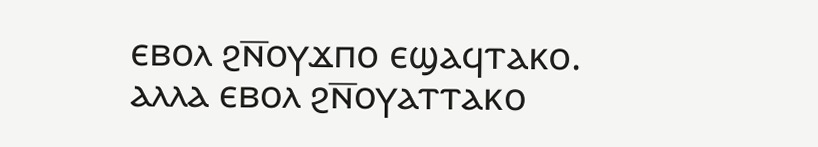ⲉⲃⲟⲗ ϩⲛ̅ⲟⲩϫⲡⲟ ⲉϣⲁϥⲧⲁⲕⲟ. ⲁⲗⲗⲁ ⲉⲃⲟⲗ ϩⲛ̅ⲟⲩⲁⲧⲧⲁⲕⲟ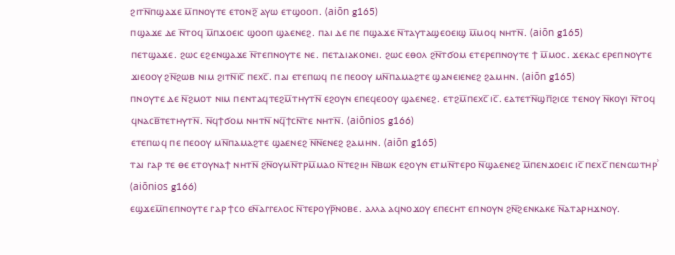ϩⲓⲧⲛ̅ⲡϣⲁϫⲉ ⲙ̅ⲡⲛⲟⲩⲧⲉ ⲉⲧⲟⲛϩ̅ ⲁⲩⲱ ⲉⲧϣⲟⲟⲡ. (aiōn g165)
ⲡϣⲁϫⲉ ⲇⲉ ⲛ̅ⲧⲟϥ ⲙ̅ⲡϫⲟⲉⲓⲥ ϣⲟⲟⲡ ϣⲁⲉⲛⲉϩ. ⲡⲁⲓ ⲇⲉ ⲡⲉ ⲡϣⲁϫⲉ ⲛ̅ⲧⲁⲩⲧⲁϣⲉⲟⲉⲓϣ ⲙ̅ⲙⲟϥ ⲛⲏⲧⲛ̅. (aiōn g165)
ⲡⲉⲧϣⲁϫⲉ. ϩⲱⲥ ⲉϩⲉⲛϣⲁϫⲉ ⲛ̅ⲧⲉⲡⲛⲟⲩⲧⲉ ⲛⲉ. ⲡⲉⲧⲇⲓⲁⲕⲟⲛⲉⲓ. ϩⲱⲥ ⲉⲑⲟⲗ ϩⲛ̅ⲧϭⲟⲙ ⲉⲧⲉⲣⲉⲡⲛⲟⲩⲧⲉ ϯ ⲙ̅ⲙⲟⲥ. ϫⲉⲕⲁⲥ ⲉⲣⲉⲡⲛⲟⲩⲧⲉ ϫⲓⲉⲟⲟⲩ ϩⲛ̅ϩⲱⲃ ⲛⲓⲙ ϩⲓⲧⲛ̅ⲓⲥ̅ ⲡⲉⲭⲥ̅. ⲡⲁⲓ ⲉⲧⲉⲡⲱϥ ⲡⲉ ⲡⲉⲟⲟⲩ ⲙⲛ̅ⲡⲁⲙⲁϩⲧⲉ ϣⲁⲛⲉⲓⲉⲛⲉϩ ϩⲁⲙⲏⲛ. (aiōn g165)
ⲡⲛⲟⲩⲧⲉ ⲇⲉ ⲛ̅ϩⲙⲟⲧ ⲛⲓⲙ ⲡⲉⲛⲧⲁϥⲧⲉϩⲙ̅ⲧⲏⲩⲧⲛ̅ ⲉϩⲟⲩⲛ ⲉⲡⲉϥⲉⲟⲟⲩ ϣⲁⲉⲛⲉϩ. ⲉⲧϩⲙ̅ⲡⲉⲭⲥ̅ ⲓⲥ̅. ⲉⲁⲧⲉⲧⲛ̅ϣⲡ̅ϩⲓⲥⲉ ⲧⲉⲛⲟⲩ ⲛ̅ⲕⲟⲩⲓ ⲛ̅ⲧⲟϥ ϥⲛⲁⲥⲃ̅ⲧⲉⲧⲏⲩⲧⲛ̅. ⲛ̅ϥϯϭⲟⲙ ⲛⲏⲧⲛ̅ ⲛϥ̅ϯⲥⲛ̅ⲧⲉ ⲛⲏⲧⲛ̅. (aiōnios g166)
ⲉⲧⲉⲡⲱϥ ⲡⲉ ⲡⲉⲟⲟⲩ ⲙⲛ̅ⲡⲁⲙⲁϩⲧⲉ ϣⲁⲉⲛⲉϩ ⲛ̅ⲛ̅ⲉⲛⲉϩ ϩⲁⲙⲏⲛ. (aiōn g165)
ⲧⲁⲓ ⲅⲁⲣ ⲧⲉ ⲑⲉ ⲉⲧⲟⲩⲛⲁϯ ⲛⲏⲧⲛ̅ ϩⲛ̅ⲟⲩⲙⲛ̅ⲧⲣⲙ̅ⲙⲁⲟ ⲛ̅ⲧⲉϩⲓⲏ ⲛ̅ⲃⲱⲕ ⲉϩⲟⲩⲛ ⲉⲧⲙⲛ̅ⲧⲉⲣⲟ ⲛ̅ϣⲁⲉⲛⲉϩ ⲙ̅ⲡⲉⲛϫⲟⲉⲓⲥ ⲓⲥ̅ ⲡⲉⲭⲥ̅ ⲡⲉⲛⲥⲱⲧⲏⲣʾ (aiōnios g166)
ⲉϣϫⲉⲙ̅ⲡⲉⲡⲛⲟⲩⲧⲉ ⲅⲁⲣ ϯⲥⲟ ⲉⲛ̅ⲁⲅⲅⲉⲗⲟⲥ ⲛ̅ⲧⲉⲣⲟⲩⲣ̅ⲛⲟⲃⲉ. ⲁⲗⲗⲁ ⲁϥⲛⲟϫⲟⲩ ⲉⲡⲉⲥⲏⲧ ⲉⲡⲛⲟⲩⲛ ϩⲛ̅ϩⲉⲛⲕⲁⲕⲉ ⲛ̅ⲁⲧⲁⲣⲏϫⲛⲟⲩ.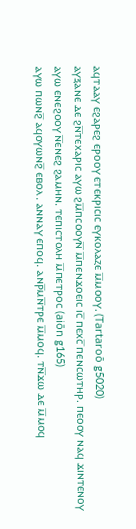ⲁϥⲧⲁⲁⲩ ⲉϩⲁⲣⲉϩ ⲉⲣⲟⲟⲩ ⲉⲧⲉⲕⲣⲓⲥⲓⲥ ⲉⲩⲕⲟⲗⲁⲍⲉ ⲙ̅ⲙⲟⲟⲩ. (Tartaroō g5020)
ⲁⲩⲝⲁⲛⲉ ⲇⲉ ϩⲛ̅ⲧⲉⲭⲁⲣⲓⲥ ⲁⲩⲱ ϩⲙ̅ⲡⲥⲟⲟⲩⲛ̅ ⲙ̅ⲡⲉⲛϫⲟⲉⲓⲥ ⲓⲥ̅ ⲡⲉⲭⲥ̅ ⲡⲉⲛⲥⲱⲧⲏⲣ. ⲡⲉⲟⲟⲩ ⲛⲁϥ ϫⲓⲛⲧⲉⲛⲟⲩ ⲁⲩⲱ ⲉⲛⲉϩⲟⲟⲩ ⲛ̅ⲉⲛⲉϩ ϩⲁⲙⲏⲛ. ⲧⲉⲡⲓⲥⲧⲟⲗⲏ ⲙ̅ⲡⲉⲧⲣⲟⲥ (aiōn g165)
ⲁⲩⲱ ⲡⲱⲛϩ̅ ⲁϥⲟⲩⲱⲛϩ̅ ⲉⲃⲟⲗ. ⲁⲛⲛⲁⲩ ⲉⲡⲟϥ. ⲁⲛⲣ̅ⲙⲛ̅ⲧⲣⲉ ⲙ̅ⲙⲟϥ. ⲧⲛ̅ϫⲱ ⲇⲉ ⲙ̅ⲙⲟϥ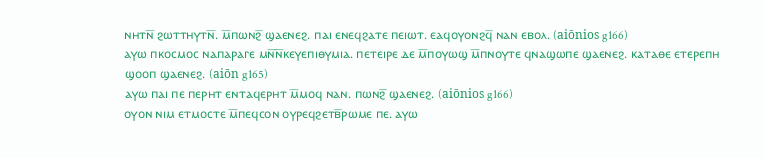ⲛⲏⲧⲛ̅ ϩⲱⲧⲧⲏⲩⲧⲛ̅. ⲙ̅ⲡⲱⲛϩ̅ ϣⲁⲉⲛⲉϩ. ⲡⲁⲓ ⲉⲛⲉϥϩⲁⲧⲉ ⲡⲉⲓⲱⲧ. ⲉⲁϥⲟⲩⲟⲛϩϥ̅ ⲛⲁⲛ ⲉⲃⲟⲗ. (aiōnios g166)
ⲁⲩⲱ ⲡⲕⲟⲥⲙⲟⲥ ⲛⲁⲡⲁⲣⲁⲅⲉ ⲙⲛ̅ⲛ̅ⲕⲉⲩⲉⲡⲓⲑⲩⲙⲓⲁ. ⲡⲉⲧⲉⲓⲣⲉ ⲇⲉ ⲙ̅ⲡⲟⲩⲱϣ ⲙ̅ⲡⲛⲟⲩⲧⲉ ϥⲛⲁϣⲱⲡⲉ ϣⲁⲉⲛⲉϩ. ⲕⲁⲧⲁⲑⲉ ⲉⲧⲉⲣⲉⲡⲏ ϣⲟⲟⲡ ϣⲁⲉⲛⲉϩ. (aiōn g165)
ⲁⲩⲱ ⲡⲁⲓ ⲡⲉ ⲡⲉⲣⲏⲧ ⲉⲛⲧⲁϥⲉⲣⲏⲧ ⲙ̅ⲙⲟϥ ⲛⲁⲛ. ⲡⲱⲛϩ̅ ϣⲁⲉⲛⲉϩ. (aiōnios g166)
ⲟⲩⲟⲛ ⲛⲓⲙ ⲉⲧⲙⲟⲥⲧⲉ ⲙ̅ⲡⲉϥⲥⲟⲛ ⲟⲩⲣⲉϥϩⲉⲧⲃ̅ⲣⲱⲙⲉ ⲡⲉ. ⲁⲩⲱ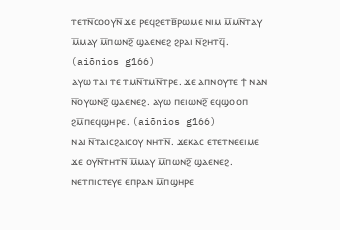ⲧⲉⲧⲛ̅ⲥⲟⲟⲩⲛ̅ ϫⲉ ⲣⲉϥϩⲉⲧⲃ̅ⲣⲱⲙⲉ ⲛⲓⲙ ⲙ̅ⲙⲛ̅ⲧⲁⲩ ⲙ̅ⲙⲁⲩ ⲙ̅ⲡⲱⲛϩ̅ ϣⲁⲉⲛⲉϩ ϩⲣⲁⲓ ⲛ̅ϩⲏⲧϥ̅. (aiōnios g166)
ⲁⲩⲱ ⲧⲁⲓ ⲧⲉ ⲧⲙⲛ̅ⲧⲙⲛ̅ⲧⲣⲉ. ϫⲉ ⲁⲡⲛⲟⲩⲧⲉ ϯ ⲛⲁⲛ ⲛ̅ⲟⲩⲱⲛϩ̅ ϣⲁⲉⲛⲉϩ. ⲁⲩⲱ ⲡⲉⲓⲱⲛϩ̅ ⲉϥϣⲟⲟⲡ ϩⲙ̅ⲡⲉϥϣⲏⲣⲉ. (aiōnios g166)
ⲛⲁⲓ ⲛ̅ⲧⲁⲓⲥϩⲁⲓⲥⲟⲩ ⲛⲏⲧⲛ̅. ϫⲉⲕⲁⲥ ⲉⲧⲉⲧⲛⲉⲉⲓⲙⲉ ϫⲉ ⲟⲩⲛ̅ⲧⲏⲧⲛ̅ ⲙ̅ⲙⲁⲩ ⲙ̅ⲡⲱⲛϩ̅ ϣⲁⲉⲛⲉϩ. ⲛⲉⲧⲡⲓⲥⲧⲉⲩⲉ ⲉⲡⲣⲁⲛ ⲙ̅ⲡϣⲏⲣⲉ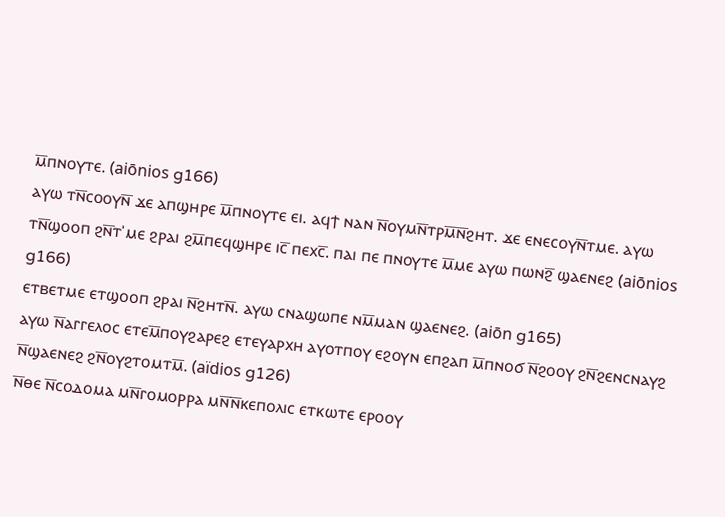ⲙ̅ⲡⲛⲟⲩⲧⲉ. (aiōnios g166)
ⲁⲩⲱ ⲧⲛ̅ⲥⲟⲟⲩⲛ̅ ϫⲉ ⲁⲡϣⲏⲣⲉ ⲙ̅ⲡⲛⲟⲩⲧⲉ ⲉⲓ. ⲁϥϯ ⲛⲁⲛ ⲛ̅ⲟⲩⲙⲛ̅ⲧⲣⲙ̅ⲛ̅ϩⲏⲧ. ϫⲉ ⲉⲛⲉⲥⲟⲩⲛ̅ⲧⲙⲉ. ⲁⲩⲱ ⲧⲛ̅ϣⲟⲟⲡ ϩⲛ̅ⲧʾⲙⲉ ϩⲣⲁⲓ ϩⲙ̅ⲡⲉϥϣⲏⲣⲉ ⲓⲥ̅ ⲡⲉⲭⲥ̅. ⲡⲁⲓ ⲡⲉ ⲡⲛⲟⲩⲧⲉ ⲙ̅ⲙⲉ ⲁⲩⲱ ⲡⲱⲛϩ̅ ϣⲁⲉⲛⲉϩ (aiōnios g166)
ⲉⲧⲃⲉⲧⲙⲉ ⲉⲧϣⲟⲟⲡ ϩⲣⲁⲓ ⲛ̅ϩⲏⲧⲛ̅. ⲁⲩⲱ ⲥⲛⲁϣⲱⲡⲉ ⲛⲙ̅ⲙⲁⲛ ϣⲁⲉⲛⲉϩ. (aiōn g165)
ⲁⲩⲱ ⲛ̅ⲁⲅⲅⲉⲗⲟⲥ ⲉⲧⲉⲙ̅ⲡⲟⲩϩⲁⲣⲉϩ ⲉⲧⲉⲩⲁⲣⲭⲏ ⲁⲩⲟⲧⲡⲟⲩ ⲉϩⲟⲩⲛ ⲉⲡϩⲁⲡ ⲙ̅ⲡⲛⲟϭ ⲛ̅ϩⲟⲟⲩ ϩⲛ̅ϩⲉⲛⲥⲛⲁⲩϩ ⲛ̅ϣⲁⲉⲛⲉϩ ϩⲛ̅ⲟⲩϩⲧⲟⲙⲧⲙ̅. (aïdios g126)
ⲛ̅ⲑⲉ ⲛ̅ⲥⲟⲇⲟⲙⲁ ⲙⲛ̅ⲅⲟⲙⲟⲣⲣⲁ ⲙⲛ̅ⲛ̅ⲕⲉⲡⲟⲗⲓⲥ ⲉⲧⲕⲱⲧⲉ ⲉⲣⲟⲟⲩ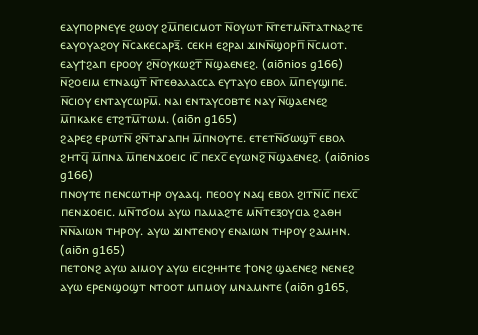ⲉⲁⲩⲡⲟⲣⲛⲉⲩⲉ ϩⲱⲟⲩ ϩⲙ̅ⲡⲉⲓⲥⲙⲟⲧ ⲛ̅ⲟⲩⲱⲧ ⲛ̅ⲧⲉⲧⲙⲛ̅ⲧⲁⲧⲛⲁϩⲧⲉ ⲉⲁⲩⲟⲩⲁϩⲟⲩ ⲛ̅ⲥⲁⲕⲉⲥⲁⲣⲝ̅. ⲥⲉⲕⲏ ⲉϩⲣⲁⲓ ϫⲓⲛⲛ̅ϣⲟⲣⲡ̅ ⲛ̅ⲥⲙⲟⲧ. ⲉⲁⲩϯϩⲁⲡ ⲉⲣⲟⲟⲩ ϩⲛ̅ⲟⲩⲕⲱϩⲧ̅ ⲛ̅ϣⲁⲉⲛⲉϩ. (aiōnios g166)
ⲛ̅ϩⲟⲉⲓⲙ ⲉⲧⲛⲁϣⲧ̅ ⲛ̅ⲧⲉⲑⲁⲗⲁⲥⲥⲁ ⲉⲩⲧⲁⲩⲟ ⲉⲃⲟⲗ ⲙ̅ⲡⲉⲩϣⲓⲡⲉ. ⲛ̅ⲥⲓⲟⲩ ⲉⲛⲧⲁⲩⲥⲱⲣⲙ̅. ⲛⲁⲓ ⲉⲛⲧⲁⲩⲥⲟⲃⲧⲉ ⲛⲁⲩ ⲛ̅ϣⲁⲉⲛⲉϩ ⲙ̅ⲡⲕⲁⲕⲉ ⲉⲧϩⲧⲙ̅ⲧⲱⲙ. (aiōn g165)
ϩⲁⲣⲉϩ ⲉⲣⲱⲧⲛ̅ ϩⲛ̅ⲧⲁⲅⲁⲡⲏ ⲙ̅ⲡⲛⲟⲩⲧⲉ. ⲉⲧⲉⲧⲛ̅ϭⲱϣⲧ̅ ⲉⲃⲟⲗ ϩⲏⲧϥ̅ ⲙ̅ⲡⲛⲁ ⲙ̅ⲡⲉⲛϫⲟⲉⲓⲥ ⲓⲥ̅ ⲡⲉⲭⲥ̅ ⲉⲩⲱⲛϩ̅ ⲛ̅ϣⲁⲉⲛⲉϩ. (aiōnios g166)
ⲡⲛⲟⲩⲧⲉ ⲡⲉⲛⲥⲱⲧⲏⲣ ⲟⲩⲁⲁϥ. ⲡⲉⲟⲟⲩ ⲛⲁϥ ⲉⲃⲟⲗ ϩⲓⲧⲛ̅ⲓⲥ̅ ⲡⲉⲭⲥ̅ ⲡⲉⲛϫⲟⲉⲓⲥ. ⲙⲛ̅ⲧϭⲟⲙ ⲁⲩⲱ ⲡⲁⲙⲁϩⲧⲉ ⲙⲛ̅ⲧⲉⲝⲟⲩⲥⲓⲁ ϩⲁⲑⲏ ⲛ̅ⲛ̅ⲁⲓⲱⲛ ⲧⲏⲣⲟⲩ. ⲁⲩⲱ ϫⲓⲛⲧⲉⲛⲟⲩ ⲉⲛⲁⲓⲱⲛ ⲧⲏⲣⲟⲩ ϩⲁⲙⲏⲛ. (aiōn g165)
ⲡⲉⲧⲟⲛϩ ⲁⲩⲱ ⲁⲓⲙⲟⲩ ⲁⲩⲱ ⲉⲓⲥϩⲏⲏⲧⲉ ϯⲟⲛϩ ϣⲁⲉⲛⲉϩ ⲛⲉⲛⲉϩ ⲁⲩⲱ ⲉⲣⲉⲛϣⲟϣⲧ ⲛⲧⲟⲟⲧ ⲙⲡⲙⲟⲩ ⲙⲛⲁⲙⲛⲧⲉ (aiōn g165,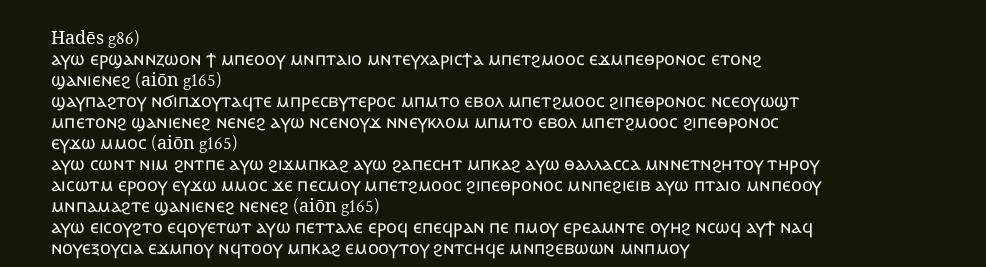Hadēs g86)
ⲁⲩⲱ ⲉⲣϣⲁⲛⲛⲍⲱⲟⲛ ϯ ⲙⲡⲉⲟⲟⲩ ⲙⲛⲡⲧⲁⲓⲟ ⲙⲛⲧⲉⲩⲭⲁⲣⲓⲥϯⲁ ⲙⲡⲉⲧϩⲙⲟⲟⲥ ⲉϫⲙⲡⲉⲑⲣⲟⲛⲟⲥ ⲉⲧⲟⲛϩ ϣⲁⲛⲓⲉⲛⲉϩ (aiōn g165)
ϣⲁⲩⲡⲁϩⲧⲟⲩ ⲛϭⲓⲡϫⲟⲩⲧⲁϥⲧⲉ ⲙⲡⲣⲉⲥⲃⲩⲧⲉⲣⲟⲥ ⲙⲡⲙⲧⲟ ⲉⲃⲟⲗ ⲙⲡⲉⲧϩⲙⲟⲟⲥ ϩⲓⲡⲉⲑⲣⲟⲛⲟⲥ ⲛⲥⲉⲟⲩⲱϣⲧ ⲙⲡⲉⲧⲟⲛϩ ϣⲁⲛⲓⲉⲛⲉϩ ⲛⲉⲛⲉϩ ⲁⲩⲱ ⲛⲥⲉⲛⲟⲩϫ ⲛⲛⲉⲩⲕⲗⲟⲙ ⲙⲡⲙⲧⲟ ⲉⲃⲟⲗ ⲙⲡⲉⲧϩⲙⲟⲟⲥ ϩⲓⲡⲉⲑⲣⲟⲛⲟⲥ ⲉⲩϫⲱ ⲙⲙⲟⲥ (aiōn g165)
ⲁⲩⲱ ⲥⲱⲛⲧ ⲛⲓⲙ ϩⲛⲧⲡⲉ ⲁⲩⲱ ϩⲓϫⲙⲡⲕⲁϩ ⲁⲩⲱ ϩⲁⲡⲉⲥⲏⲧ ⲙⲡⲕⲁϩ ⲁⲩⲱ ⲑⲁⲗⲗⲁⲥⲥⲁ ⲙⲛⲛⲉⲧⲛϩⲏⲧⲟⲩ ⲧⲏⲣⲟⲩ ⲁⲓⲥⲱⲧⲙ ⲉⲣⲟⲟⲩ ⲉⲩϫⲱ ⲙⲙⲟⲥ ϫⲉ ⲡⲉⲥⲙⲟⲩ ⲙⲡⲉⲧϩⲙⲟⲟⲥ ϩⲓⲡⲉⲑⲣⲟⲛⲟⲥ ⲙⲛⲡⲉϩⲓⲉⲓⲃ ⲁⲩⲱ ⲡⲧⲁⲓⲟ ⲙⲛⲡⲉⲟⲟⲩ ⲙⲛⲡⲁⲙⲁϩⲧⲉ ϣⲁⲛⲓⲉⲛⲉϩ ⲛⲉⲛⲉϩ (aiōn g165)
ⲁⲩⲱ ⲉⲓⲥⲟⲩϩⲧⲟ ⲉϥⲟⲩⲉⲧⲱⲧ ⲁⲩⲱ ⲡⲉⲧⲧⲁⲗⲉ ⲉⲣⲟϥ ⲉⲡⲉϥⲣⲁⲛ ⲡⲉ ⲡⲙⲟⲩ ⲉⲣⲉⲁⲙⲛⲧⲉ ⲟⲩⲏϩ ⲛⲥⲱϥ ⲁⲩϯ ⲛⲁϥ ⲛⲟⲩⲉⲝⲟⲩⲥⲓⲁ ⲉϫⲙⲡⲟⲩ ⲛϥⲧⲟⲟⲩ ⲙⲡⲕⲁϩ ⲉⲙⲟⲟⲩⲧⲟⲩ ϩⲛⲧⲥⲏϥⲉ ⲙⲛⲡϩⲉⲃⲱⲱⲛ ⲙⲛⲡⲙⲟⲩ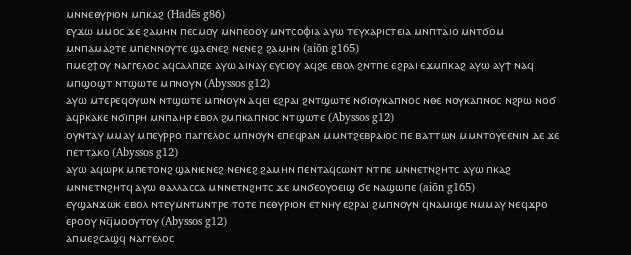ⲙⲛⲛⲉⲑⲩⲣⲓⲟⲛ ⲙⲡⲕⲁϩ (Hadēs g86)
ⲉⲩϫⲱ ⲙⲙⲟⲥ ϫⲉ ϩⲁⲙⲏⲛ ⲡⲉⲥⲙⲟⲩ ⲙⲛⲡⲉⲟⲟⲩ ⲙⲛⲧⲥⲟⲫⲓⲁ ⲁⲩⲱ ⲧⲉⲩⲭⲁⲣⲓⲥⲧⲉⲓⲁ ⲙⲛⲡⲧⲁⲓⲟ ⲙⲛⲧϭⲟⲙ ⲙⲛⲡⲁⲙⲁϩⲧⲉ ⲙⲡⲉⲛⲛⲟⲩⲧⲉ ϣⲁⲉⲛⲉϩ ⲛⲉⲛⲉϩ ϩⲁⲙⲏⲛ (aiōn g165)
ⲡⲙⲉϩϯⲟⲩ ⲛⲁⲅⲅⲉⲗⲟⲥ ⲁϥⲥⲁⲗⲡⲓⲍⲉ ⲁⲩⲱ ⲁⲓⲛⲁⲩ ⲉⲩⲥⲓⲟⲩ ⲁϥϩⲉ ⲉⲃⲟⲗ ϩⲛⲧⲡⲉ ⲉϩⲣⲁⲓ ⲉϫⲙⲡⲕⲁϩ ⲁⲩⲱ ⲁⲩϯ ⲛⲁϥ ⲙⲡϣⲟϣⲧ ⲛⲧϣⲱⲧⲉ ⲙⲡⲛⲟⲩⲛ (Abyssos g12)
ⲁⲩⲱ ⲙⲧⲉⲣⲉϥⲟⲩⲱⲛ ⲛⲧϣⲱⲧⲉ ⲙⲡⲛⲟⲩⲛ ⲁϥⲉⲓ ⲉϩⲣⲁⲓ ϩⲛⲧϣⲱⲧⲉ ⲛϭⲓⲟⲩⲕⲁⲡⲛⲟⲥ ⲛⲑⲉ ⲛⲟⲩⲕⲁⲡⲛⲟⲥ ⲛϩⲣⲱ ⲛⲟϭ ⲁϥⲣⲕⲁⲕⲉ ⲛϭⲓⲡⲣⲏ ⲙⲛⲡⲁⲏⲣ ⲉⲃⲟⲗ ϩⲙⲡⲕⲁⲡⲛⲟⲥ ⲛⲧϣⲱⲧⲉ (Abyssos g12)
ⲟⲩⲛⲧⲁⲩ ⲙⲙⲁⲩ ⲙⲡⲉⲩⲣⲣⲟ ⲡⲁⲅⲅⲉⲗⲟⲥ ⲙⲡⲛⲟⲩⲛ ⲉⲡⲉϥⲣⲁⲛ ⲙⲙⲛⲧϩⲉⲃⲣⲁⲓⲟⲥ ⲡⲉ ⲃⲁⲧⲧⲱⲛ ⲙⲙⲛⲧⲟⲩⲉⲉⲛⲓⲛ ⲇⲉ ϫⲉ ⲡⲉⲧⲧⲁⲕⲟ (Abyssos g12)
ⲁⲩⲱ ⲁϥⲱⲣⲕ ⲙⲡⲉⲧⲟⲛϩ ϣⲁⲛⲓⲉⲛⲉϩ ⲛⲉⲛⲉϩ ϩⲁⲙⲏⲛ ⲡⲉⲛⲧⲁϥⲥⲱⲛⲧ ⲛⲧⲡⲉ ⲙⲛⲛⲉⲧⲛϩⲏⲧⲥ ⲁⲩⲱ ⲡⲕⲁϩ ⲙⲛⲛⲉⲧⲛϩⲏⲧϥ ⲁⲩⲱ ⲑⲁⲗⲗⲁⲥⲥⲁ ⲙⲛⲛⲉⲧⲛϩⲏⲧⲥ ϫⲉ ⲙⲛϭⲉⲟⲩⲟⲉⲓϣ ϭⲉ ⲛⲁϣⲱⲡⲉ (aiōn g165)
ⲉⲩϣⲁⲛϫⲱⲕ ⲉⲃⲟⲗ ⲛⲧⲉⲩⲙⲛⲧⲙⲛⲧⲣⲉ ⲧⲟⲧⲉ ⲡⲉⲑⲩⲣⲓⲟⲛ ⲉⲧⲛⲏⲩ ⲉϩⲣⲁⲓ ϩⲙⲡⲛⲟⲩⲛ ϥⲛⲁⲙⲓϣⲉ ⲛⲙⲙⲁⲩ ⲛⲉϥϫⲣⲟ ⲉⲣⲟⲟⲩ ⲛϥ̅ⲙⲟⲟⲩⲧⲟⲩ (Abyssos g12)
ⲁⲡⲙⲉϩⲥⲁϣϥ ⲛⲁⲅⲅⲉⲗⲟⲥ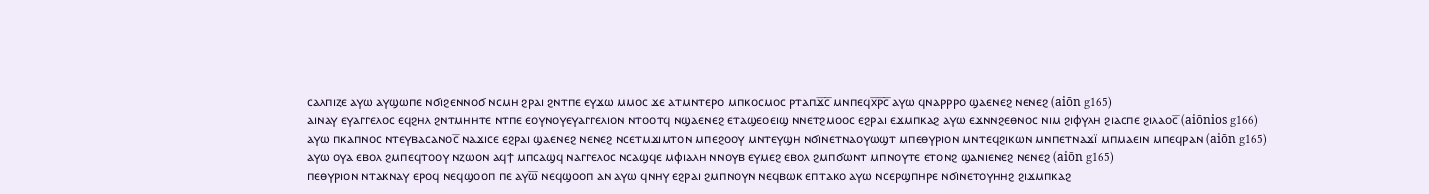ⲥⲁⲗⲡⲓⲍⲉ ⲁⲩⲱ ⲁⲩϣⲱⲡⲉ ⲛϭⲓϩⲉⲛⲛⲟϭ ⲛⲥⲙⲏ ϩⲣⲁⲓ ϩⲛⲧⲡⲉ ⲉⲩϫⲱ ⲙⲙⲟⲥ ϫⲉ ⲁⲧⲙⲛⲧⲉⲣⲟ ⲙⲡⲕⲟⲥⲙⲟⲥ ⲣⲧⲁⲡϫ̅ⲥ̅ ⲙⲛⲡⲉϥⲭ̅ⲣ̅ⲥ̅ ⲁⲩⲱ ϥⲛⲁⲣⲣⲣⲟ ϣⲁⲉⲛⲉϩ ⲛⲉⲛⲉϩ (aiōn g165)
ⲁⲓⲛⲁⲩ ⲉⲩⲁⲅⲅⲉⲗⲟⲥ ⲉϥϩⲏⲗ ϩⲛⲧⲙⲏⲏⲧⲉ ⲛⲧⲡⲉ ⲉⲟⲩⲛⲟⲩⲉⲩⲁⲅⲅⲉⲗⲓⲟⲛ ⲛⲧⲟⲟⲧϥ ⲛϣⲁⲉⲛⲉϩ ⲉⲧⲁϣⲉⲟⲉⲓϣ ⲛⲛⲉⲧϩⲙⲟⲟⲥ ⲉϩⲣⲁⲓ ⲉϫⲙⲡⲕⲁϩ ⲁⲩⲱ ⲉϫⲛⲛϩⲉⲑⲛⲟⲥ ⲛⲓⲙ ϩⲓⲫⲩⲗⲏ ϩⲓⲁⲥⲡⲉ ϩⲓⲗⲁⲟⲥ̅ (aiōnios g166)
ⲁⲩⲱ ⲡⲕⲁⲡⲛⲟⲥ ⲛⲧⲉⲩⲃⲁⲥⲁⲛⲟⲥ̅ ⲛⲁϫⲓⲥⲉ ⲉϩⲣⲁⲓ ϣⲁⲉⲛⲉϩ ⲛⲉⲛⲉϩ ⲛⲥⲉⲧⲙϫⲓⲙⲧⲟⲛ ⲙⲡⲉϩⲟⲟⲩ ⲙⲛⲧⲉⲩϣⲏ ⲛϭⲓⲛⲉⲧⲛⲁⲟⲩⲱϣⲧ ⲙⲡⲉⲑⲩⲣⲓⲟⲛ ⲙⲛⲧⲉϥϩⲓⲕⲱⲛ ⲙⲛⲡⲉⲧⲛⲁϫⲓ̈ ⲙⲡⲙⲁⲉⲓⲛ ⲙⲡⲉϥⲣⲁⲛ (aiōn g165)
ⲁⲩⲱ ⲟⲩⲁ ⲉⲃⲟⲗ ϩⲙⲡⲉϥⲧⲟⲟⲩ ⲛⲍⲱⲟⲛ ⲁϥϯ ⲙⲡⲥⲁϣϥ ⲛⲁⲅⲅⲉⲗⲟⲥ ⲛⲥⲁϣϥⲉ ⲙⲫⲓⲁⲗⲏ ⲛⲛⲟⲩⲃ ⲉⲩⲙⲉϩ ⲉⲃⲟⲗ ϩⲙⲡϭⲱⲛⲧ ⲙⲡⲛⲟⲩⲧⲉ ⲉⲧⲟⲛϩ ϣⲁⲛⲓⲉⲛⲉϩ ⲛⲉⲛⲉϩ (aiōn g165)
ⲡⲉⲑⲩⲣⲓⲟⲛ ⲛⲧⲁⲕⲛⲁⲩ ⲉⲣⲟϥ ⲛⲉϥϣⲟⲟⲡ ⲡⲉ ⲁⲩⲱ̅ ⲛⲉϥϣⲟⲟⲡ ⲁⲛ ⲁⲩⲱ ϥⲛⲏⲩ ⲉϩⲣⲁⲓ ϩⲙⲡⲛⲟⲩⲛ ⲛⲉϥⲃⲱⲕ ⲉⲡⲧⲁⲕⲟ ⲁⲩⲱ ⲛⲥⲉⲣϣⲡⲏⲣⲉ ⲛϭⲓⲛⲉⲧⲟⲩⲏⲏϩ ϩⲓϫⲙⲡⲕⲁϩ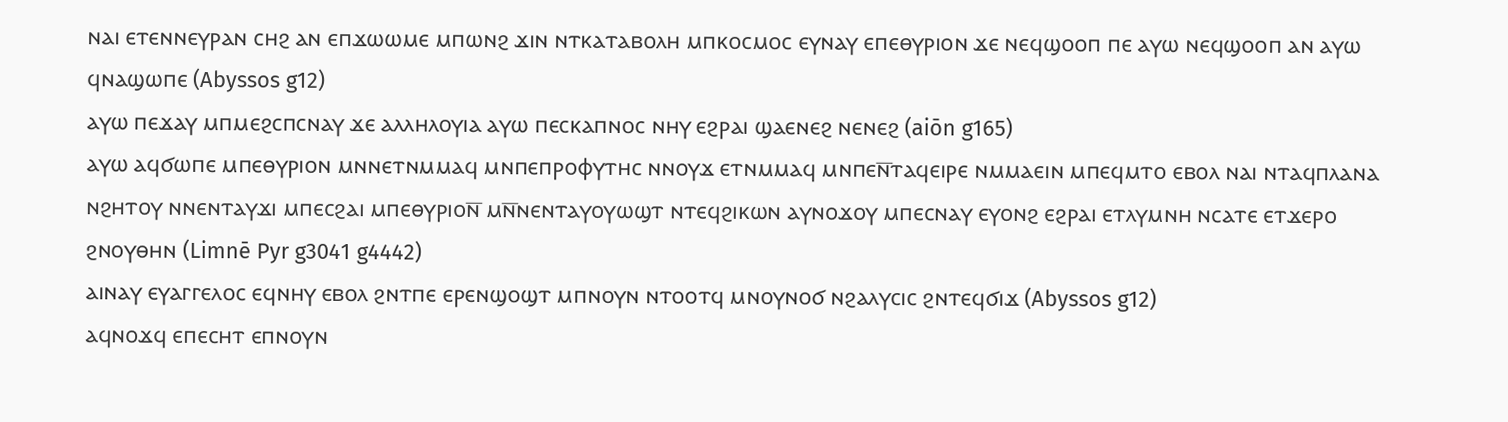ⲛⲁⲓ ⲉⲧⲉⲛⲛⲉⲩⲣⲁⲛ ⲥⲏϩ ⲁⲛ ⲉⲡϫⲱⲱⲙⲉ ⲙⲡⲱⲛϩ ϫⲓⲛ ⲛⲧⲕⲁⲧⲁⲃⲟⲗⲏ ⲙⲡⲕⲟⲥⲙⲟⲥ ⲉⲩⲛⲁⲩ ⲉⲡⲉⲑⲩⲣⲓⲟⲛ ϫⲉ ⲛⲉϥϣⲟⲟⲡ ⲡⲉ ⲁⲩⲱ ⲛⲉϥϣⲟⲟⲡ ⲁⲛ ⲁⲩⲱ ϥⲛⲁϣⲱⲡⲉ (Abyssos g12)
ⲁⲩⲱ ⲡⲉϫⲁⲩ ⲙⲡⲙⲉϩⲥⲡⲥⲛⲁⲩ ϫⲉ ⲁⲗⲗⲏⲗⲟⲩⲓⲁ ⲁⲩⲱ ⲡⲉⲥⲕⲁⲡⲛⲟⲥ ⲛⲏⲩ ⲉϩⲣⲁⲓ ϣⲁⲉⲛⲉϩ ⲛⲉⲛⲉϩ (aiōn g165)
ⲁⲩⲱ ⲁϥϭⲱⲡⲉ ⲙⲡⲉⲑⲩⲣⲓⲟⲛ ⲙⲛⲛⲉⲧⲛⲙⲙⲁϥ ⲙⲛⲡⲉⲡⲣⲟⲫⲩⲧⲏⲥ ⲛⲛⲟⲩϫ ⲉⲧⲛⲙⲙⲁϥ ⲙⲛⲡⲉⲛ̅ⲧⲁϥⲉⲓⲣⲉ ⲛⲙⲙⲁⲉⲓⲛ ⲙⲡⲉϥⲙⲧⲟ ⲉⲃⲟⲗ ⲛⲁⲓ ⲛⲧⲁϥⲡⲗⲁⲛⲁ ⲛϩⲏⲧⲟⲩ ⲛⲛⲉⲛⲧⲁⲩϫⲓ ⲙⲡⲉⲥϩⲁⲓ ⲙⲡⲉⲑⲩⲣⲓⲟⲛ̅ ⲙⲛ̅ⲛⲉⲛⲧⲁⲩⲟⲩⲱϣⲧ ⲛⲧⲉϥϩⲓⲕⲱⲛ ⲁⲩⲛⲟϫⲟⲩ ⲙⲡⲉⲥⲛⲁⲩ ⲉⲩⲟⲛϩ ⲉϩⲣⲁⲓ ⲉⲧⲗⲩⲙⲛⲏ ⲛⲥⲁⲧⲉ ⲉⲧϫⲉⲣⲟ ϩⲛⲟⲩⲑⲏⲛ (Limnē Pyr g3041 g4442)
ⲁⲓⲛⲁⲩ ⲉⲩⲁⲅⲅⲉⲗⲟⲥ ⲉϥⲛⲏⲩ ⲉⲃⲟⲗ ϩⲛⲧⲡⲉ ⲉⲣⲉⲛϣⲟϣⲧ ⲙⲡⲛⲟⲩⲛ ⲛⲧⲟⲟⲧϥ ⲙⲛⲟⲩⲛⲟϭ ⲛϩⲁⲗⲩⲥⲓⲥ ϩⲛⲧⲉϥϭⲓϫ (Abyssos g12)
ⲁϥⲛⲟϫϥ ⲉⲡⲉⲥⲏⲧ ⲉⲡⲛⲟⲩⲛ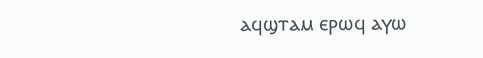ⲁϥϣⲧⲁⲙ ⲉⲣⲱϥ ⲁⲩⲱ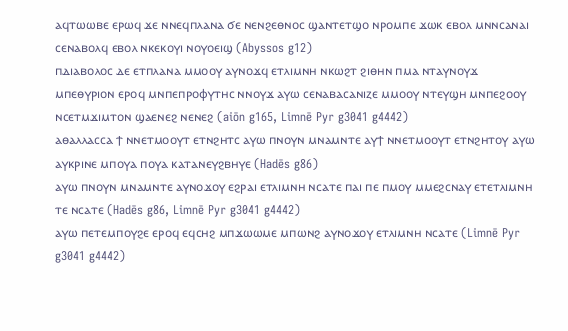ⲁϥⲧⲱⲱⲃⲉ ⲉⲣⲱϥ ϫⲉ ⲛⲛⲉϥⲡⲗⲁⲛⲁ ϭⲉ ⲛⲉⲛϩⲉⲑⲛⲟⲥ ϣⲁⲛⲧⲉⲧϣⲟ ⲛⲣⲟⲙⲡⲉ ϫⲱⲕ ⲉⲃⲟⲗ ⲙⲛⲛⲥⲁⲛⲁⲓ ⲥⲉⲛⲁⲃⲟⲗϥ ⲉⲃⲟⲗ ⲛⲕⲉⲕⲟⲩⲓ ⲛⲟⲩⲟⲉⲓϣ (Abyssos g12)
ⲡⲇⲓⲁⲃⲟⲗⲟⲥ ⲇⲉ ⲉⲧⲡⲗⲁⲛⲁ ⲙⲙⲟⲟⲩ ⲁⲩⲛⲟϫϥ ⲉⲧⲗⲓⲙⲛⲏ ⲛⲕⲱϩⲧ ϩⲓⲑⲏⲛ ⲡⲙⲁ ⲛⲧⲁⲩⲛⲟⲩϫ ⲙⲡⲉⲑⲩⲣⲓⲟⲛ ⲉⲣⲟϥ ⲙⲛⲡⲉⲡⲣⲟⲫⲩⲧⲏⲥ ⲛⲛⲟⲩϫ ⲁⲩⲱ ⲥⲉⲛⲁⲃⲁⲥⲁⲛⲓⲍⲉ ⲙⲙⲟⲟⲩ ⲛⲧⲉⲩϣⲏ ⲙⲛⲡⲉϩⲟⲟⲩ ⲛⲥⲉⲧⲙϫⲓⲙⲧⲟⲛ ϣⲁⲉⲛⲉϩ ⲛⲉⲛⲉϩ (aiōn g165, Limnē Pyr g3041 g4442)
ⲁⲑⲁⲗⲗⲁⲥⲥⲁ ϯ ⲛⲛⲉⲧⲙⲟⲟⲩⲧ ⲉⲧⲛϩⲏⲧⲥ ⲁⲩⲱ ⲡⲛⲟⲩⲛ ⲙⲛⲁⲙⲛⲧⲉ ⲁⲩϯ ⲛⲛⲉⲧⲙⲟⲟⲩⲧ ⲉⲧⲛϩⲏⲧⲟⲩ ⲁⲩⲱ ⲁⲩⲕⲣⲓⲛⲉ ⲙⲡⲟⲩⲁ ⲡⲟⲩⲁ ⲕⲁⲧⲁⲛⲉⲩϩⲃⲏⲩⲉ (Hadēs g86)
ⲁⲩⲱ ⲡⲛⲟⲩⲛ ⲙⲛⲁⲙⲛⲧⲉ ⲁⲩⲛⲟϫⲟⲩ ⲉϩⲣⲁⲓ ⲉⲧⲗⲓⲙⲛⲏ ⲛⲥⲁⲧⲉ ⲡⲁⲓ ⲡⲉ ⲡⲙⲟⲩ ⲙⲙⲉϩⲥⲛⲁⲩ ⲉⲧⲉⲧⲗⲓⲙⲛⲏ ⲧⲉ ⲛⲥⲁⲧⲉ (Hadēs g86, Limnē Pyr g3041 g4442)
ⲁⲩⲱ ⲡⲉⲧⲉⲙⲡⲟⲩϩⲉ ⲉⲣⲟϥ ⲉϥⲥⲏϩ ⲙⲡϫⲱⲱⲙⲉ ⲙⲡⲱⲛϩ ⲁⲩⲛⲟϫⲟⲩ ⲉⲧⲗⲓⲙⲛⲏ ⲛⲥⲁⲧⲉ (Limnē Pyr g3041 g4442)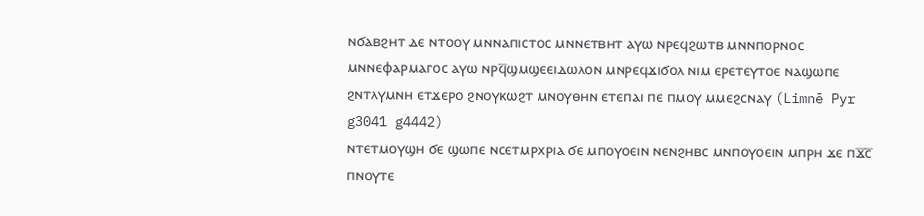ⲛϭⲁⲃϩⲏⲧ ⲇⲉ ⲛⲧⲟⲟⲩ ⲙⲛⲛⲁⲡⲓⲥⲧⲟⲥ ⲙⲛⲛⲉⲧⲃⲏⲧ ⲁⲩⲱ ⲛⲣⲉϥϩⲱⲧⲃ ⲙⲛⲛⲡⲟⲣⲛⲟⲥ ⲙⲛⲛⲉⲫⲁⲣⲙⲁⲅⲟⲥ ⲁⲩⲱ ⲛⲣϥ̅ϣⲙϣⲉⲉⲓⲇⲱⲗⲟⲛ ⲙⲛⲣⲉϥϫⲓϭⲟⲗ ⲛⲓⲙ ⲉⲣⲉⲧⲉⲩⲧⲟⲉ ⲛⲁϣⲱⲡⲉ ϩⲛⲧⲗⲩⲙⲛⲏ ⲉⲧϫⲉⲣⲟ ϩⲛⲟⲩⲕⲱϩⲧ ⲙⲛⲟⲩⲑⲏⲛ ⲉⲧⲉⲡⲁⲓ ⲡⲉ ⲡⲙⲟⲩ ⲙⲙⲉϩⲥⲛⲁⲩ (Limnē Pyr g3041 g4442)
ⲛⲧⲉⲧⲙⲟⲩϣⲏ ϭⲉ ϣⲱⲡⲉ ⲛⲥⲉⲧⲙⲣⲭⲣⲓⲁ ϭⲉ ⲙⲡⲟⲩⲟⲉⲓⲛ ⲛⲉⲛϩⲏⲃⲥ ⲙⲛⲡⲟⲩⲟⲉⲓⲛ ⲙⲡⲣⲏ ϫⲉ ⲡϫ̅ⲥ̅ ⲡⲛⲟⲩⲧⲉ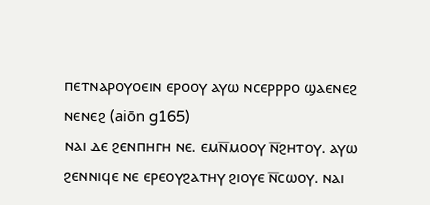ⲡⲉⲧⲛⲁⲣⲟⲩⲟⲉⲓⲛ ⲉⲣⲟⲟⲩ ⲁⲩⲱ ⲛⲥⲉⲣⲣⲣⲟ ϣⲁⲉⲛⲉϩ ⲛⲉⲛⲉϩ (aiōn g165)
ⲛⲁⲓ ⲇⲉ ϩⲉⲛⲡⲏⲅⲏ ⲛⲉ. ⲉⲙⲛ̅ⲙⲟⲟⲩ ⲛ̅ϩⲏⲧⲟⲩ. ⲁⲩⲱ ϩⲉⲛⲛⲓϥⲉ ⲛⲉ ⲉⲣⲉⲟⲩϩⲁⲧⲏⲩ ϩⲓⲟⲩⲉ ⲛ̅ⲥⲱⲟⲩ. ⲛⲁⲓ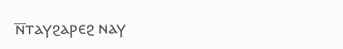ⲛ̅ⲧⲁⲩϩⲁⲣⲉϩ ⲛⲁⲩ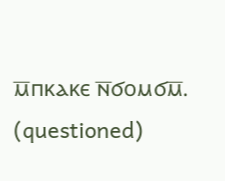ⲙ̅ⲡⲕⲁⲕⲉ ⲛ̅ϭⲟⲙϭⲙ̅. (questioned)